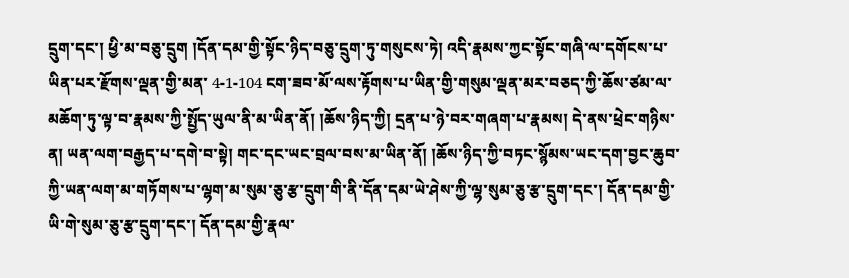དྲུག་དང་། ཕྱི་མ་བཅུ་དྲུག །དོན་དམ་གྱི་སྟོང་ཉིད་བཅུ་དྲུག་ཏུ་གསུངས་ཏེ། འདི་རྣམས་ཀྱང་སྟོང་གཞི་ལ་དགོངས་པ་ཡིན་པར་རྫོགས་ལྡན་གྱི་མན་ 4-1-104 ངག་ཟབ་མོ་ལས་རྟོགས་པ་ཡིན་གྱི་གསུམ་ལྡན་མར་བཅད་ཀྱི་ཆོས་ཙམ་ལ་མཆོག་ཏུ་ལྟ་བ་རྣམས་ཀྱི་སྤྱོད་ཡུལ་ནི་མ་ཡིན་ནོ། །ཆོས་ཉིད་ཀྱི། དྲན་པ་ཉེ་བར་གཞག་པ་རྣམས། དེ་ནས་ཕྲེང་གཉིས་ན། ཡན་ལག་བརྒྱད་པ་དགེ་བ་སྟེ། གང་དང་ཡང་བྲལ་བས་མ་ཡིན་ནོ། །ཆོས་ཉིད་ཀྱི་བཏང་སྙོམས་ཡང་དག་བྱང་ཆུབ་ཀྱི་ཡན་ལག་མ་གཏོགས་པ་ལྷག་མ་སུམ་ཅུ་རྩ་དྲུག་གི་ནི་དོན་དམ་ཡེ་ཤེས་ཀྱི་ལྷ་སུམ་ཅུ་རྩ་དྲུག་དང་། དོན་དམ་གྱི་ཡི་གེ་སུམ་ཅུ་རྩ་དྲུག་དང་། དོན་དམ་གྱི་རྣལ་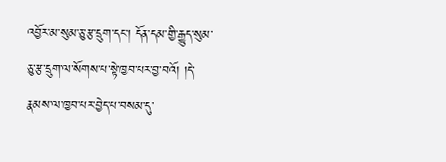འབྱོར་མ་སུམ་ཅུ་རྩ་དྲུག་དང་། དོན་དམ་གྱི་རྒྱུད་སུམ་ཅུ་རྩ་དྲུག་ལ་སོགས་པ་སྟེ་ཁྱབ་པར་བྱ་བའོ། །དེ་རྣམས་ལ་ཁྱབ་པར་བྱེད་པ་བསམ་དུ་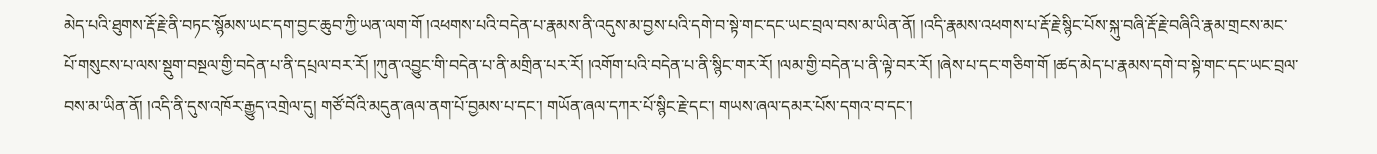མེད་པའི་ཐུགས་རྡོ་རྗེ་ནི་བཏང་སྙོམས་ཡང་དག་བྱང་ཆུབ་ཀྱི་ཡན་ལག་གོ །འཕགས་པའི་བདེན་པ་རྣམས་ནི་འདུས་མ་བྱས་པའི་དགེ་བ་སྟེ་གང་དང་ཡང་བྲལ་བས་མ་ཡིན་ནོ། །འདི་རྣམས་འཕགས་པ་རྡོ་རྗེ་སྙིང་པོས་སྐུ་བཞི་རྡོ་རྗེ་བཞིའི་རྣམ་གྲངས་མང་པོ་གསུངས་པ་ལས་སྡུག་བསྔལ་གྱི་བདེན་པ་ནི་དཔྲལ་བར་རོ། །ཀུན་འབྱུང་གི་བདེན་པ་ནི་མགྲིན་པར་རོ། །འགོག་པའི་བདེན་པ་ནི་སྙིང་གར་རོ། །ལམ་གྱི་བདེན་པ་ནི་ལྟེ་བར་རོ། །ཞེས་པ་དང་གཅིག་གོ །ཚད་མེད་པ་རྣམས་དགེ་བ་སྟེ་གང་དང་ཡང་བྲལ་བས་མ་ཡིན་ནོ། །འདི་ནི་དུས་འཁོར་རྒྱུད་འགྲེལ་དུ། གཙོ་བོའི་མདུན་ཞལ་ནག་པོ་བྱམས་པ་དང་། གཡོན་ཞལ་དཀར་པོ་སྙིང་རྗེ་དང་། གཡས་ཞལ་དམར་པོས་དགའ་བ་དང་།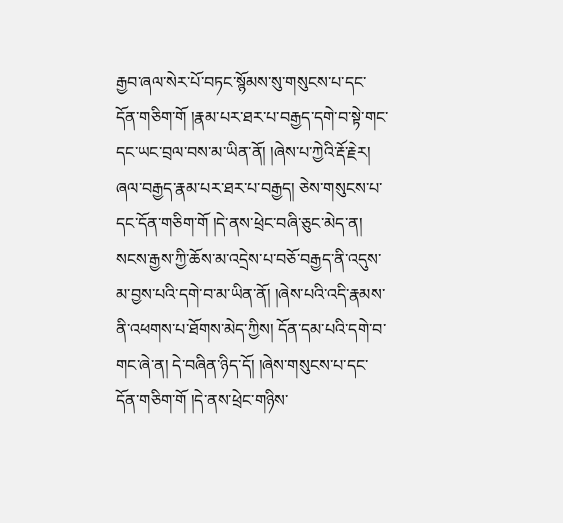རྒྱབ་ཞལ་སེར་པོ་བཏང་སྙོམས་སུ་གསུངས་པ་དང་དོན་གཅིག་གོ །རྣམ་པར་ཐར་པ་བརྒྱད་དགེ་བ་སྟེ་གང་དང་ཡང་བྲལ་བས་མ་ཡིན་ནོ། །ཞེས་པ་ཀྱེའི་རྡོ་རྗེར། ཞལ་བརྒྱད་རྣམ་པར་ཐར་པ་བརྒྱད། ཅེས་གསུངས་པ་དང་དོན་གཅིག་གོ །དེ་ནས་ཕྲེང་བཞི་ཅུང་མེད་ན། སངས་རྒྱས་ཀྱི་ཆོས་མ་འདྲེས་པ་བཅོ་བརྒྱད་ནི་འདུས་མ་བྱས་པའི་དགེ་བ་མ་ཡིན་ནོ། །ཞེས་པའི་འདི་རྣམས་ནི་འཕགས་པ་ཐོགས་མེད་ཀྱིས། དོན་དམ་པའི་དགེ་བ་གང་ཞེ་ན། དེ་བཞིན་ཉིད་དོ། །ཞེས་གསུངས་པ་དང་དོན་གཅིག་གོ །དེ་ནས་ཕྲེང་གཉིས་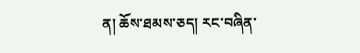ན། ཆོས་ཐམས་ཅད། རང་བཞིན་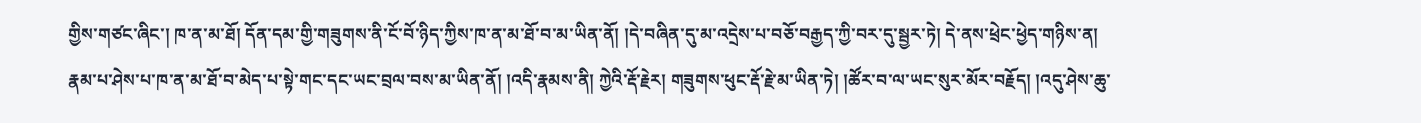གྱིས་གཙང་ཞིང་། ཁ་ན་མ་ཐོ། དོན་དམ་གྱི་གཟུགས་ནི་ངོ་བོ་ཉིད་ཀྱིས་ཁ་ན་མ་ཐོ་བ་མ་ཡིན་ནོ། །དེ་བཞིན་དུ་མ་འདྲེས་པ་བཅོ་བརྒྱད་ཀྱི་བར་དུ་སྦྱར་ཏེ། དེ་ནས་ཕྲེང་ཕྱེད་གཉིས་ན། རྣམ་པ་ཤེས་པ་ཁ་ན་མ་ཐོ་བ་མེད་པ་སྟེ་གང་དང་ཡང་བྲལ་བས་མ་ཡིན་ནོ། །འདི་རྣམས་ནི། ཀྱེའི་རྡོ་རྗེར། གཟུགས་ཕུང་རྡོ་རྗེ་མ་ཡིན་ཏེ། །ཚོར་བ་ལ་ཡང་སུར་མོར་བརྗོད། །འདུ་ཤེས་ཆུ་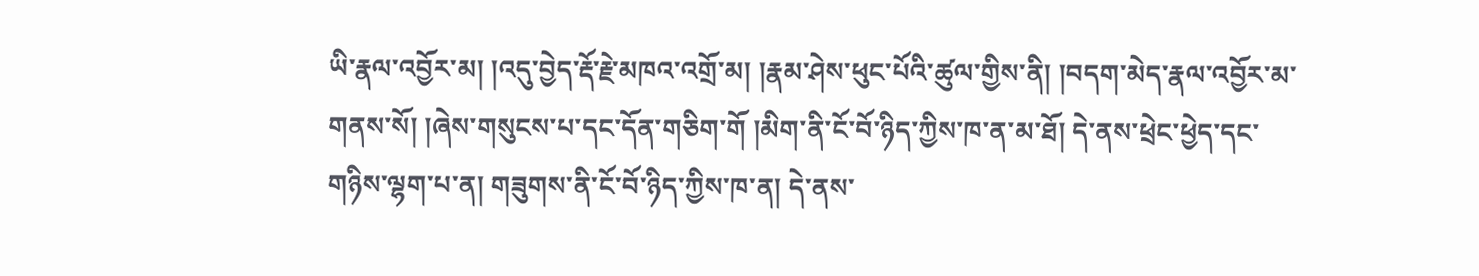ཡི་རྣལ་འབྱོར་མ། །འདུ་བྱེད་རྡོ་རྗེ་མཁའ་འགྲོ་མ། །རྣམ་ཤེས་ཕུང་པོའི་ཚུལ་གྱིས་ནི། །བདག་མེད་རྣལ་འབྱོར་མ་གནས་སོ། །ཞེས་གསུངས་པ་དང་དོན་གཅིག་གོ །མིག་ནི་ངོ་བོ་ཉིད་ཀྱིས་ཁ་ན་མ་ཐོ། དེ་ནས་ཕྲེང་ཕྱེད་དང་གཉིས་ལྷག་པ་ན། གཟུགས་ནི་ངོ་བོ་ཉིད་ཀྱིས་ཁ་ན། དེ་ནས་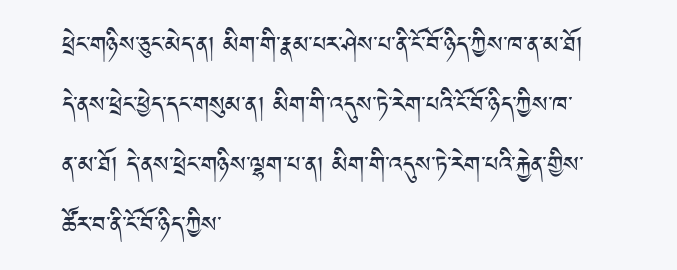ཕྲེང་གཉིས་ཅུང་མེད་ན། མིག་གི་རྣམ་པར་ཤེས་པ་ནི་ངོ་བོ་ཉིད་ཀྱིས་ཁ་ན་མ་ཐོ། དེ་ནས་ཕྲེང་ཕྱེད་དང་གསུམ་ན། མིག་གི་འདུས་ཏེ་རེག་པའི་ངོ་བོ་ཉིད་ཀྱིས་ཁ་ན་མ་ཐོ། དེ་ནས་ཕྲེང་གཉིས་ལྷག་པ་ན། མིག་གི་འདུས་ཏེ་རེག་པའི་རྐྱེན་གྱིས་ཚོར་བ་ནི་ངོ་བོ་ཉིད་ཀྱིས་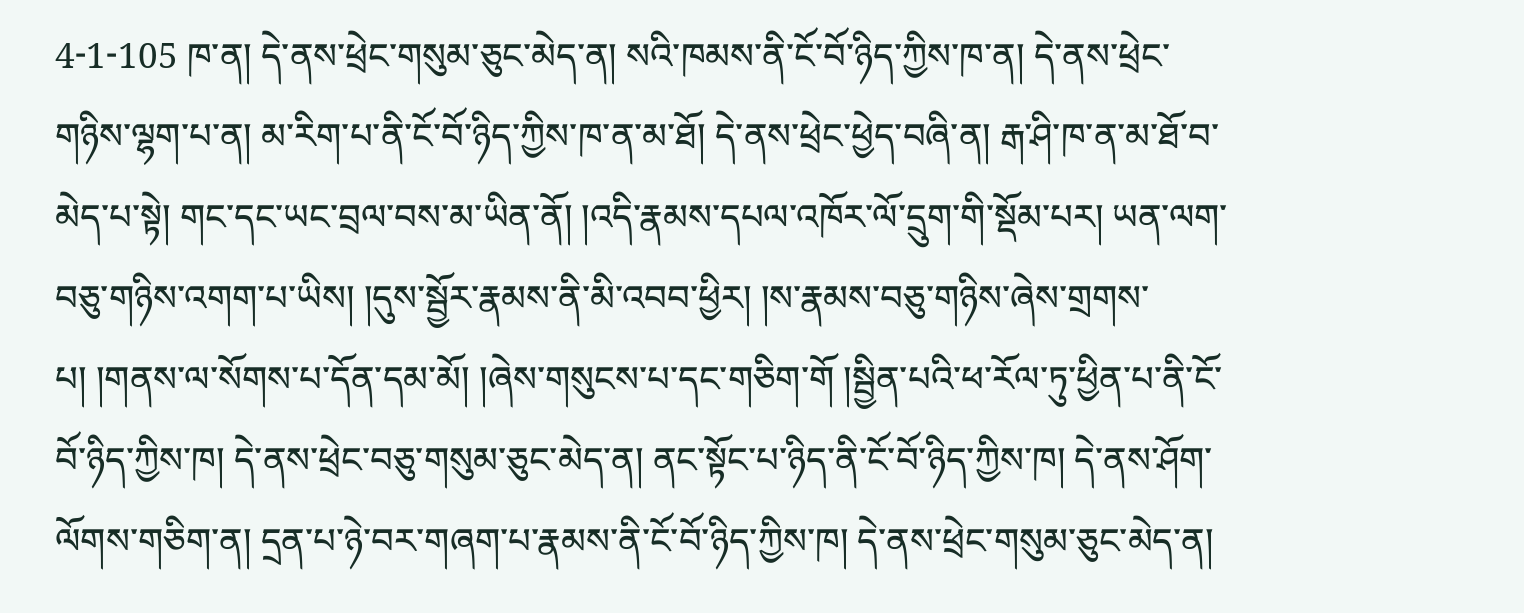4-1-105 ཁ་ན། དེ་ནས་ཕྲེང་གསུམ་ཅུང་མེད་ན། སའི་ཁམས་ནི་ངོ་བོ་ཉིད་ཀྱིས་ཁ་ན། དེ་ནས་ཕྲེང་གཉིས་ལྷག་པ་ན། མ་རིག་པ་ནི་ངོ་བོ་ཉིད་ཀྱིས་ཁ་ན་མ་ཐོ། དེ་ནས་ཕྲེང་ཕྱེད་བཞི་ན། རྒ་ཤི་ཁ་ན་མ་ཐོ་བ་མེད་པ་སྟེ། གང་དང་ཡང་བྲལ་བས་མ་ཡིན་ནོ། །འདི་རྣམས་དཔལ་འཁོར་ལོ་དྲུག་གི་སྡོམ་པར། ཡན་ལག་བཅུ་གཉིས་འགག་པ་ཡིས། །དུས་སྦྱོར་རྣམས་ནི་མི་འབབ་ཕྱིར། །ས་རྣམས་བཅུ་གཉིས་ཞེས་གྲགས་པ། །གནས་ལ་སོགས་པ་དོན་དམ་མོ། །ཞེས་གསུངས་པ་དང་གཅིག་གོ །སྦྱིན་པའི་ཕ་རོལ་ཏུ་ཕྱིན་པ་ནི་ངོ་བོ་ཉིད་ཀྱིས་ཁ། དེ་ནས་ཕྲེང་བཅུ་གསུམ་ཅུང་མེད་ན། ནང་སྟོང་པ་ཉིད་ནི་ངོ་བོ་ཉིད་ཀྱིས་ཁ། དེ་ནས་ཤོག་ལོགས་གཅིག་ན། དྲན་པ་ཉེ་བར་གཞག་པ་རྣམས་ནི་ངོ་བོ་ཉིད་ཀྱིས་ཁ། དེ་ནས་ཕྲེང་གསུམ་ཅུང་མེད་ན།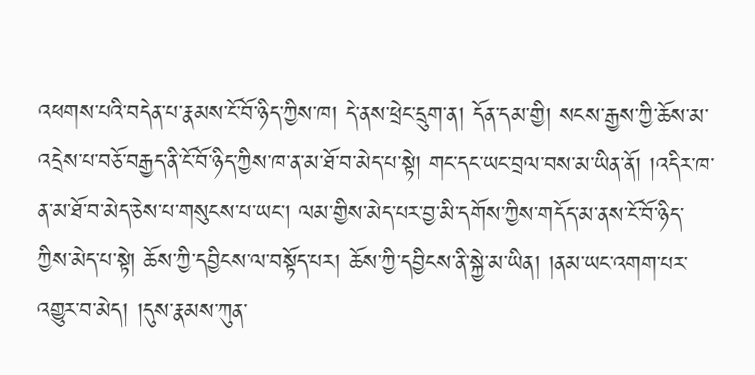འཕགས་པའི་བདེན་པ་རྣམས་ངོ་བོ་ཉིད་ཀྱིས་ཁ། དེ་ནས་ཕྲེང་དྲུག་ན། དོན་དམ་གྱི། སངས་རྒྱས་ཀྱི་ཆོས་མ་འདྲེས་པ་བཅོ་བརྒྱད་ནི་ངོ་བོ་ཉིད་ཀྱིས་ཁ་ན་མ་ཐོ་བ་མེད་པ་སྟེ། གང་དང་ཡང་བྲལ་བས་མ་ཡིན་ནོ། །འདིར་ཁ་ན་མ་ཐོ་བ་མེད་ཅེས་པ་གསུངས་པ་ཡང་། ལམ་གྱིས་མེད་པར་བྱ་མི་དགོས་ཀྱིས་གདོད་མ་ནས་ངོ་བོ་ཉིད་ཀྱིས་མེད་པ་སྟེ། ཆོས་ཀྱི་དབྱིངས་ལ་བསྟོད་པར། ཆོས་ཀྱི་དབྱིངས་ནི་སྐྱེ་མ་ཡིན། །ནམ་ཡང་འགག་པར་འགྱུར་བ་མེད། །དུས་རྣམས་ཀུན་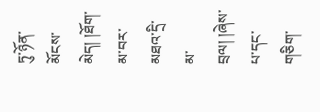ཏུ་ཉོན་མོངས་མེད། །ཐོག་མ་བར་མཐའ་དྲི་མ་བྲལ། །ཞེས་པ་དང་གཅིག་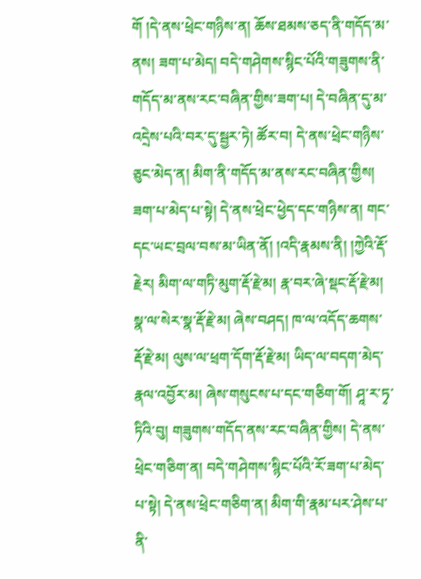གོ །དེ་ནས་ཕྲེང་གཉིས་ན། ཆོས་ཐམས་ཅད་ནི་གདོད་མ་ནས། ཟག་པ་མེད། བདེ་གཤེགས་སྙིང་པོའི་གཟུགས་ནི་གདོད་མ་ནས་རང་བཞིན་གྱིས་ཟག་པ། དེ་བཞིན་དུ་མ་འདྲེས་པའི་བར་དུ་སྦྱར་ཏེ། ཚོར་བ། དེ་ནས་ཕྲེང་གཉིས་ཅུང་མེད་ན། མིག་ནི་གདོད་མ་ནས་རང་བཞིན་གྱིས། ཟག་པ་མེད་པ་སྟེ། དེ་ནས་ཕྲེང་ཕྱེད་དང་གཉིས་ན། གང་དང་ཡང་བྲལ་བས་མ་ཡིན་ནོ། །འདི་རྣམས་ནི། །ཀྱེའི་རྡོ་རྗེར། མིག་ལ་གཏི་མུག་རྡོ་རྗེ་མ། རྣ་བར་ཞེ་སྡང་རྡོ་རྗེ་མ། སྣ་ལ་སེར་སྣ་རྡོ་རྗེ་མ། ཞེས་བཤད། ཁ་ལ་འདོད་ཆགས་རྡོ་རྗེ་མ། ལུས་ལ་ཕྲག་དོག་རྡོ་རྗེ་མ། ཡིད་ལ་བདག་མེད་རྣལ་འབྱོར་མ། ཞེས་གསུངས་པ་དང་གཅིག་གོ། ཤཱ་ར་ཏྭ་ཏིའི་བུ། གཟུགས་གདོད་ནས་རང་བཞིན་གྱིས། དེ་ནས་ཕྲེང་གཅིག་ན། བདེ་གཤེགས་སྙིང་པོའི་རོ་ཟག་པ་མེད་པ་སྟེ། དེ་ནས་ཕྲེང་གཅིག་ན། མིག་གི་རྣམ་པར་ཤེས་པ་ནི་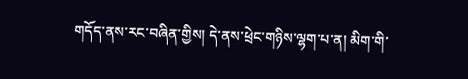གདོད་ནས་རང་བཞིན་གྱིས། དེ་ནས་ཕྲེང་གཉིས་ལྷག་པ་ན། མིག་གི་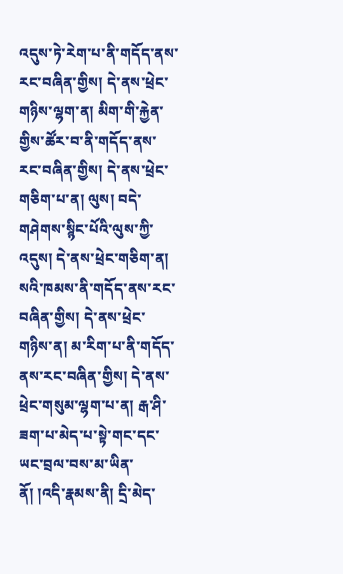འདུས་ཏེ་རེག་པ་ནི་གདོད་ནས་རང་བཞིན་གྱིས། དེ་ནས་ཕྲེང་གཉིས་ལྷག་ན། མིག་གི་རྐྱེན་གྱིས་ཚོར་བ་ནི་གདོད་ནས་རང་བཞིན་གྱིས། དེ་ནས་ཕྲེང་གཅིག་པ་ན། ལུས། བདེ་གཤེགས་སྙིང་པོའི་ལུས་ཀྱི་འདུས། དེ་ནས་ཕྲེང་གཅིག་ན། སའི་ཁམས་ནི་གདོད་ནས་རང་བཞིན་གྱིས། དེ་ནས་ཕྲེང་གཉིས་ན། མ་རིག་པ་ནི་གདོད་ནས་རང་བཞིན་གྱིས། དེ་ནས་ཕྲེང་གསུམ་ལྷག་པ་ན། རྒ་ཤི་ཟག་པ་མེད་པ་སྟེ་གང་དང་ཡང་བྲལ་བས་མ་ཡིན་ནོ། །འདི་རྣམས་ནི། དྲི་མེད་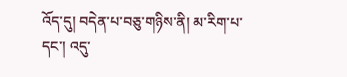འོད་དུ། བདེན་པ་བཅུ་གཉིས་ནི། མ་རིག་པ་དང་། འདུ་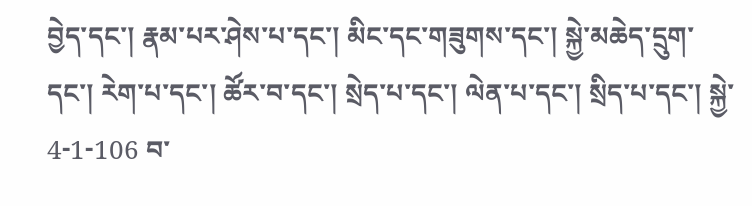བྱེད་དང་། རྣམ་པར་ཤེས་པ་དང་། མིང་དང་གཟུགས་དང་། སྐྱེ་མཆེད་དྲུག་དང་། རེག་པ་དང་། ཚོར་བ་དང་། སྲེད་པ་དང་། ལེན་པ་དང་། སྲིད་པ་དང་། སྐྱེ་ 4-1-106 བ་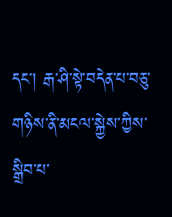དང་། རྒ་ཤི་སྟེ་བདེན་པ་བཅུ་གཉིས་ནི་མངལ་སྐྱེས་ཀྱིས་སྒྲིབ་པ་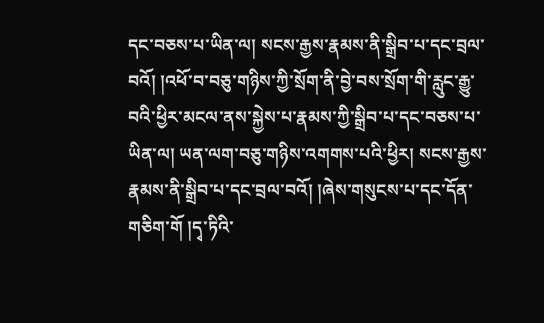དང་བཅས་པ་ཡིན་ལ། སངས་རྒྱས་རྣམས་ནི་སྒྲིབ་པ་དང་བྲལ་བའོ། །འཕོ་བ་བཅུ་གཉིས་ཀྱི་སྲོག་ནི་བྱེ་བས་སྲོག་གི་རླུང་རྒྱུ་བའི་ཕྱིར་མངལ་ནས་སྐྱེས་པ་རྣམས་ཀྱི་སྒྲིབ་པ་དང་བཅས་པ་ཡིན་ལ། ཡན་ལག་བཅུ་གཉིས་འགགས་པའི་ཕྱིར། སངས་རྒྱས་རྣམས་ནི་སྒྲིབ་པ་དང་བྲལ་བའོ། །ཞེས་གསུངས་པ་དང་དོན་གཅིག་གོ །དྭ་ཏིའི་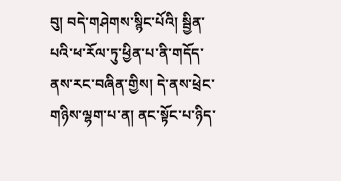བུ། བདེ་གཤེགས་སྙིང་པོའི། སྦྱིན་པའི་ཕ་རོལ་ཏུ་ཕྱིན་པ་ནི་གདོད་ནས་རང་བཞིན་གྱིས། དེ་ནས་ཕྲེང་གཉིས་ལྷག་པ་ན། ནང་སྟོང་པ་ཉིད་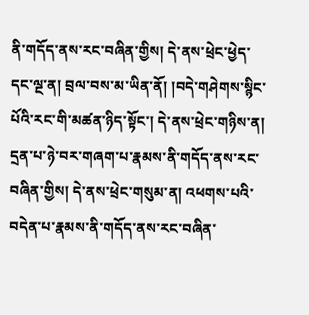ནི་གདོད་ནས་རང་བཞིན་གྱིས། དེ་ནས་ཕྲེང་ཕྱེད་དང་ལྔ་ན། བྲལ་བས་མ་ཡིན་ནོ། །བདེ་གཤེགས་སྙིང་པོའི་རང་གི་མཚན་ཉིད་སྟོང་། དེ་ནས་ཕྲེང་གཉིས་ན། དྲན་པ་ཉེ་བར་གཞག་པ་རྣམས་ནི་གདོད་ནས་རང་བཞིན་གྱིས། དེ་ནས་ཕྲེང་གསུམ་ན། འཕགས་པའི་བདེན་པ་རྣམས་ནི་གདོད་ནས་རང་བཞིན་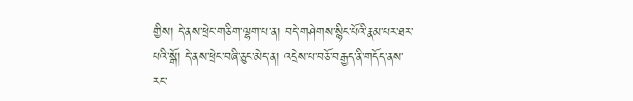གྱིས། དེ་ནས་ཕྲེང་གཅིག་ལྷག་པ་ན། བདེ་གཤེགས་སྙིང་པོའི་རྣམ་པར་ཐར་པའི་སྒོ། དེ་ནས་ཕྲེང་བཞི་ཅུང་མེད་ན། འདྲེས་པ་བཅོ་བརྒྱད་ནི་གདོད་ནས་རང་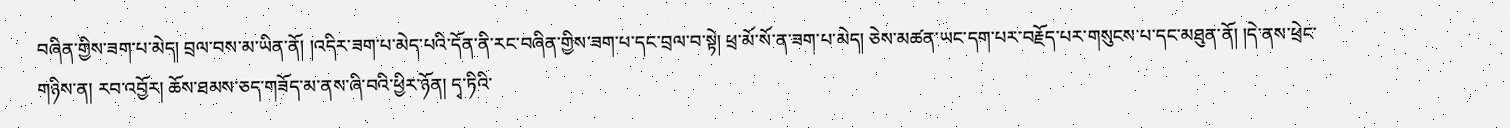བཞིན་གྱིས་ཟག་པ་མེད། བྲལ་བས་མ་ཡིན་ནོ། །འདིར་ཟག་པ་མེད་པའི་དོན་ནི་རང་བཞིན་གྱིས་ཟག་པ་དང་བྲལ་བ་སྟེ། ཕྲ་མོ་སོ་ན་ཟག་པ་མེད། ཅེས་མཚན་ཡང་དག་པར་བརྗོད་པར་གསུངས་པ་དང་མཐུན་ནོ། །དེ་ནས་ཕྲེང་གཉིས་ན། རབ་འབྱོར། ཆོས་ཐམས་ཅད་གཟོད་མ་ནས་ཞི་བའི་ཕྱིར་ཉོན། དྭ་ཏིའི་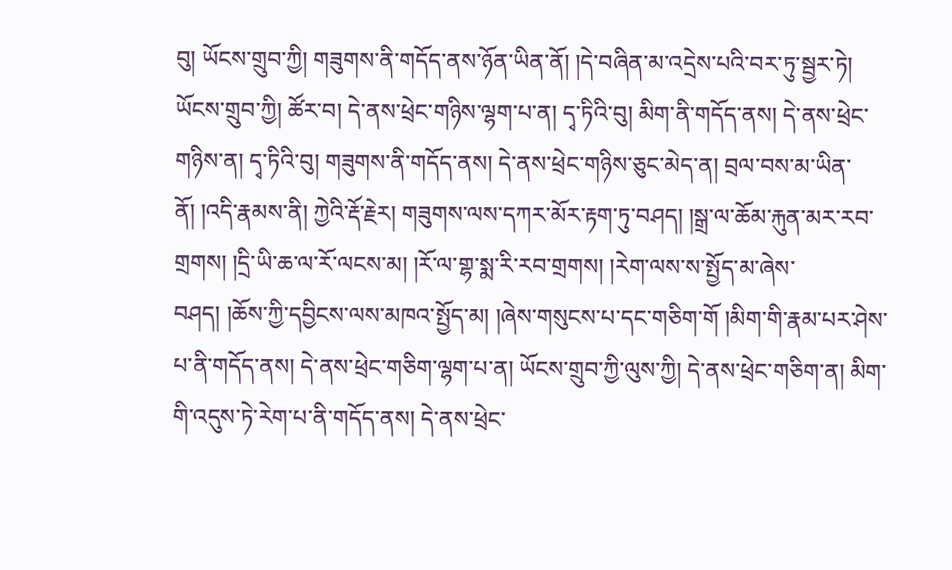བུ། ཡོངས་གྲུབ་ཀྱི། གཟུགས་ནི་གདོད་ནས་ཉོན་ཡིན་ནོ། །དེ་བཞིན་མ་འདྲེས་པའི་བར་ཏུ་སྦྱར་ཏེ། ཡོངས་གྲུབ་ཀྱི། ཚོར་བ། དེ་ནས་ཕྲེང་གཉིས་ལྷག་པ་ན། དྭ་ཏིའི་བུ། མིག་ནི་གདོད་ནས། དེ་ནས་ཕྲེང་གཉིས་ན། དྭ་ཏིའི་བུ། གཟུགས་ནི་གདོད་ནས། དེ་ནས་ཕྲེང་གཉིས་ཅུང་མེད་ན། བྲལ་བས་མ་ཡིན་ནོ། །འདི་རྣམས་ནི། ཀྱེའི་རྡོ་རྗེར། གཟུགས་ལས་དཀར་མོར་རྟག་ཏུ་བཤད། །སྒྲ་ལ་ཆོམ་རྐུན་མར་རབ་གྲགས། །དྲི་ཡི་ཆ་ལ་རོ་ལངས་མ། །རོ་ལ་གྷ་སྨ་རི་རབ་གྲགས། །རེག་ལས་ས་སྤྱོད་མ་ཞེས་བཤད། །ཆོས་ཀྱི་དབྱིངས་ལས་མཁའ་སྤྱོད་མ། །ཞེས་གསུངས་པ་དང་གཅིག་གོ །མིག་གི་རྣམ་པར་ཤེས་པ་ནི་གདོད་ནས། དེ་ནས་ཕྲེང་གཅིག་ལྷག་པ་ན། ཡོངས་གྲུབ་ཀྱི་ལུས་ཀྱི། དེ་ནས་ཕྲེང་གཅིག་ན། མིག་གི་འདུས་ཏེ་རེག་པ་ནི་གདོད་ནས། དེ་ནས་ཕྲེང་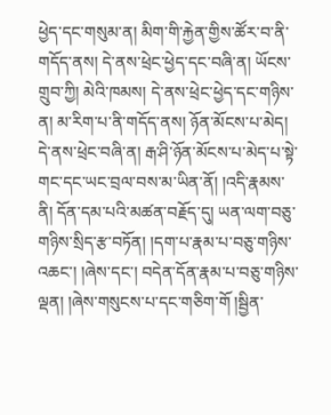ཕྱེད་དང་གསུམ་ན། མིག་གི་རྐྱེན་གྱིས་ཚོར་བ་ནི་གདོད་ནས། དེ་ནས་ཕྲེང་ཕྱེད་དང་བཞི་ན། ཡོངས་གྲུབ་ཀྱི། མེའི་ཁམས། དེ་ནས་ཕྲེང་ཕྱེད་དང་གཉིས་ན། མ་རིག་པ་ནི་གདོད་ནས། ཉོན་མོངས་པ་མེད། དེ་ནས་ཕྲེང་བཞི་ན། རྒ་ཤི་ཉོན་མོངས་པ་མེད་པ་སྟེ་གང་དང་ཡང་བྲལ་བས་མ་ཡིན་ནོ། །འདི་རྣམས་ནི། དོན་དམ་པའི་མཚན་བརྗོད་དུ། ཡན་ལག་བཅུ་གཉིས་སྲིད་རྩ་བཏོན། །དག་པ་རྣམ་པ་བཅུ་གཉིས་འཆང་། །ཞེས་དང་། བདེན་དོན་རྣམ་པ་བཅུ་གཉིས་ལྡན། །ཞེས་གསུངས་པ་དང་གཅིག་གོ །སྦྱིན་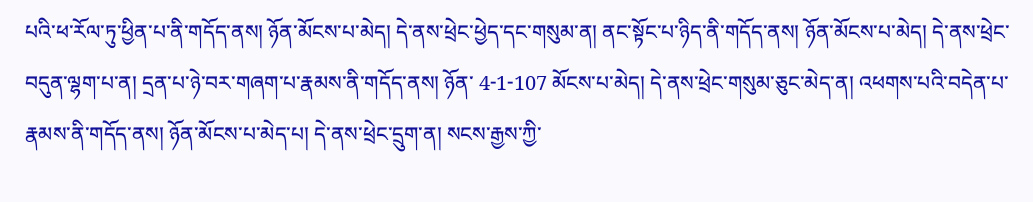པའི་ཕ་རོལ་ཏུ་ཕྱིན་པ་ནི་གདོད་ནས། ཉོན་མོངས་པ་མེད། དེ་ནས་ཕྲེང་ཕྱེད་དང་གསུམ་ན། ནང་སྟོང་པ་ཉིད་ནི་གདོད་ནས། ཉོན་མོངས་པ་མེད། དེ་ནས་ཕྲེང་བདུན་ལྷག་པ་ན། དྲན་པ་ཉེ་བར་གཞག་པ་རྣམས་ནི་གདོད་ནས། ཉོན་ 4-1-107 མོངས་པ་མེད། དེ་ནས་ཕྲེང་གསུམ་ཅུང་མེད་ན། འཕགས་པའི་བདེན་པ་རྣམས་ནི་གདོད་ནས། ཉོན་མོངས་པ་མེད་པ། དེ་ནས་ཕྲེང་དྲུག་ན། སངས་རྒྱས་ཀྱི་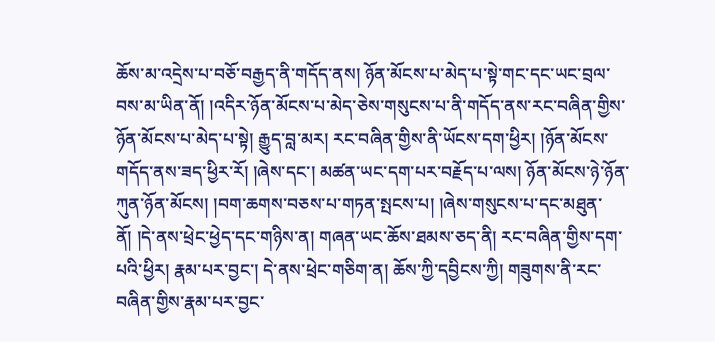ཆོས་མ་འདྲེས་པ་བཅོ་བརྒྱད་ནི་གདོད་ནས། ཉོན་མོངས་པ་མེད་པ་སྟེ་གང་དང་ཡང་བྲལ་བས་མ་ཡིན་ནོ། །འདིར་ཉོན་མོངས་པ་མེད་ཅེས་གསུངས་པ་ནི་གདོད་ནས་རང་བཞིན་གྱིས་ཉོན་མོངས་པ་མེད་པ་སྟེ། རྒྱུད་བླ་མར། རང་བཞིན་གྱིས་ནི་ཡོངས་དག་ཕྱིར། །ཉོན་མོངས་གདོད་ནས་ཟད་ཕྱིར་རོ། །ཞེས་དང་། མཚན་ཡང་དག་པར་བརྗོད་པ་ལས། ཉོན་མོངས་ཉེ་ཉོན་ཀུན་ཉོན་མོངས། །བག་ཆགས་བཅས་པ་གཏན་སྤངས་པ། །ཞེས་གསུངས་པ་དང་མཐུན་ནོ། །དེ་ནས་ཕྲེང་ཕྱེད་དང་གཉིས་ན། གཞན་ཡང་ཆོས་ཐམས་ཅད་ནི། རང་བཞིན་གྱིས་དག་པའི་ཕྱིར། རྣམ་པར་བྱང་། དེ་ནས་ཕྲེང་གཅིག་ན། ཆོས་ཀྱི་དབྱིངས་ཀྱི། གཟུགས་ནི་རང་བཞིན་གྱིས་རྣམ་པར་བྱང་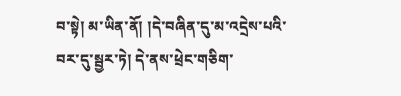བ་སྟེ། མ་ཡིན་ནོ། །དེ་བཞིན་དུ་མ་འདྲེས་པའི་བར་དུ་སྦྱར་ཏེ། དེ་ནས་ཕྲེང་གཅིག་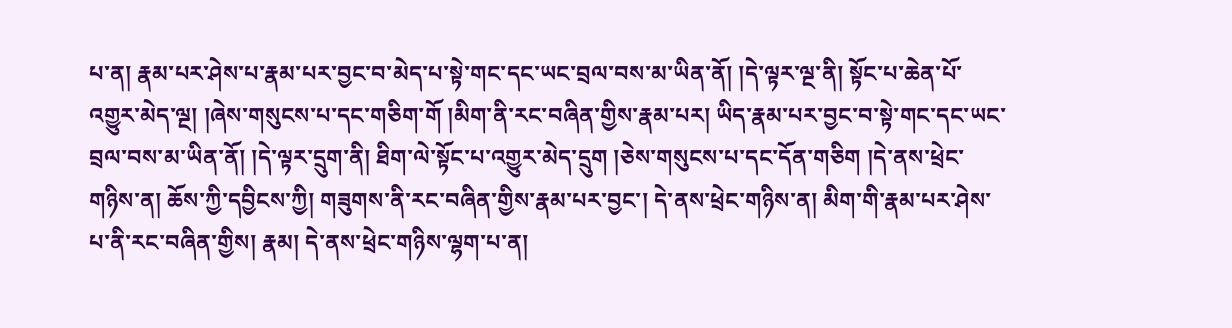པ་ན། རྣམ་པར་ཤེས་པ་རྣམ་པར་བྱང་བ་མེད་པ་སྟེ་གང་དང་ཡང་བྲལ་བས་མ་ཡིན་ནོ། །དེ་ལྟར་ལྔ་ནི། སྟོང་པ་ཆེན་པོ་འགྱུར་མེད་ལྔ། །ཞེས་གསུངས་པ་དང་གཅིག་གོ །མིག་ནི་རང་བཞིན་གྱིས་རྣམ་པར། ཡིད་རྣམ་པར་བྱང་བ་སྟེ་གང་དང་ཡང་བྲལ་བས་མ་ཡིན་ནོ། །དེ་ལྟར་དྲུག་ནི། ཐིག་ལེ་སྟོང་པ་འགྱུར་མེད་དྲུག །ཅེས་གསུངས་པ་དང་དོན་གཅིག །དེ་ནས་ཕྲེང་གཉིས་ན། ཆོས་ཀྱི་དབྱིངས་ཀྱི། གཟུགས་ནི་རང་བཞིན་གྱིས་རྣམ་པར་བྱང་། དེ་ནས་ཕྲེང་གཉིས་ན། མིག་གི་རྣམ་པར་ཤེས་པ་ནི་རང་བཞིན་གྱིས། རྣམ། དེ་ནས་ཕྲེང་གཉིས་ལྷག་པ་ན།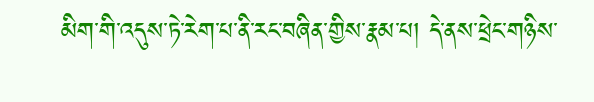མིག་གི་འདུས་ཏེ་རེག་པ་ནི་རང་བཞིན་གྱིས་རྣམ་པ། དེ་ནས་ཕྲེང་གཉིས་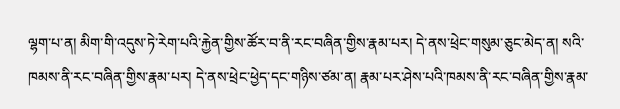ལྷག་པ་ན། མིག་གི་འདུས་ཏེ་རེག་པའི་རྐྱེན་གྱིས་ཚོར་བ་ནི་རང་བཞིན་གྱིས་རྣམ་པར། དེ་ནས་ཕྲེང་གསུམ་ཅུང་མེད་ན། སའི་ཁམས་ནི་རང་བཞིན་གྱིས་རྣམ་པར། དེ་ནས་ཕྲེང་ཕྱེད་དང་གཉིས་ཙམ་ན། རྣམ་པར་ཤེས་པའི་ཁམས་ནི་རང་བཞིན་གྱིས་རྣམ་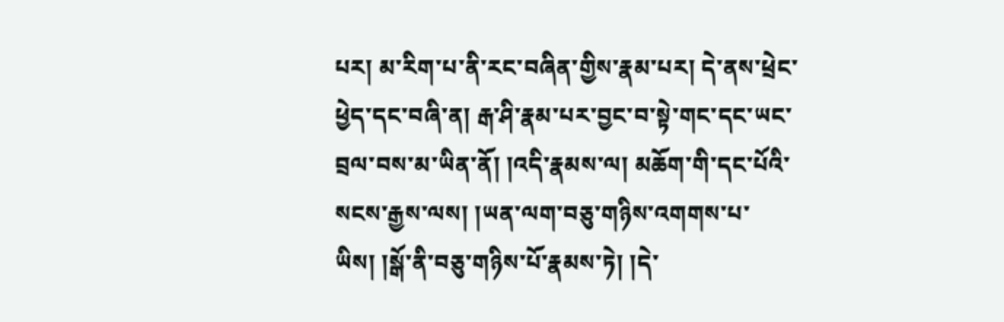པར། མ་རིག་པ་ནི་རང་བཞིན་གྱིས་རྣམ་པར། དེ་ནས་ཕྲེང་ཕྱེད་དང་བཞི་ན། རྒ་ཤི་རྣམ་པར་བྱང་བ་སྟེ་གང་དང་ཡང་བྲལ་བས་མ་ཡིན་ནོ། །འདི་རྣམས་ལ། མཆོག་གི་དང་པོའི་སངས་རྒྱས་ལས། །ཡན་ལག་བཅུ་གཉིས་འགགས་པ་ཡིས། །སྒོ་ནི་བཅུ་གཉིས་པོ་རྣམས་ཏེ། །དེ་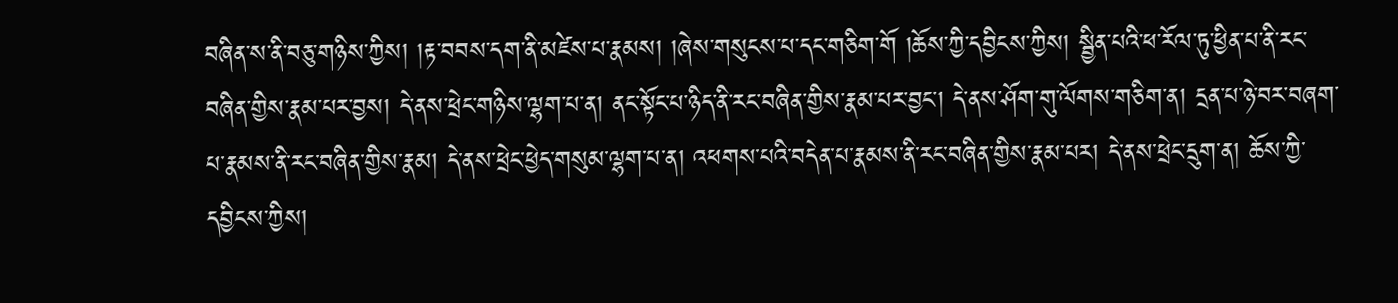བཞིན་ས་ནི་བཅུ་གཉིས་ཀྱིས། །རྟ་བབས་དག་ནི་མཛེས་པ་རྣམས། །ཞེས་གསུངས་པ་དང་གཅིག་གོ །ཆོས་ཀྱི་དབྱིངས་ཀྱིས། སྦྱིན་པའི་ཕ་རོལ་ཏུ་ཕྱིན་པ་ནི་རང་བཞིན་གྱིས་རྣམ་པར་བྱས། དེ་ནས་ཕྲེང་གཉིས་ལྷག་པ་ན། ནང་སྟོང་པ་ཉིད་ནི་རང་བཞིན་གྱིས་རྣམ་པར་བྱང་། དེ་ནས་ཤོག་གུ་ལོགས་གཅིག་ན། དྲན་པ་ཉེ་བར་བཞག་པ་རྣམས་ནི་རང་བཞིན་གྱིས་རྣམ། དེ་ནས་ཕྲེང་ཕྱེད་གསུམ་ལྷག་པ་ན། འཕགས་པའི་བདེན་པ་རྣམས་ནི་རང་བཞིན་གྱིས་རྣམ་པར། དེ་ནས་ཕྲེང་དྲུག་ན། ཆོས་ཀྱི་དབྱིངས་ཀྱིས།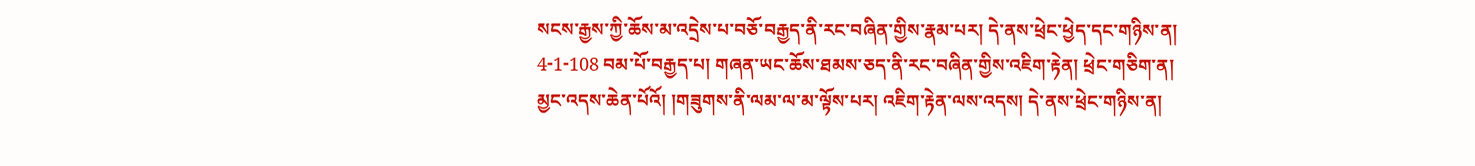སངས་རྒྱས་ཀྱི་ཆོས་མ་འདྲེས་པ་བཅོ་བརྒྱད་ནི་རང་བཞིན་གྱིས་རྣམ་པར། དེ་ནས་ཕྲེང་ཕྱེད་དང་གཉིས་ན། 4-1-108 བམ་པོ་བརྒྱད་པ། གཞན་ཡང་ཆོས་ཐམས་ཅད་ནི་རང་བཞིན་གྱིས་འཇིག་རྟེན། ཕྲེང་གཅིག་ན། མྱང་འདས་ཆེན་པོའོ། །གཟུགས་ནི་ལམ་ལ་མ་ལྟོས་པར། འཇིག་རྟེན་ལས་འདས། དེ་ནས་ཕྲེང་གཉིས་ན།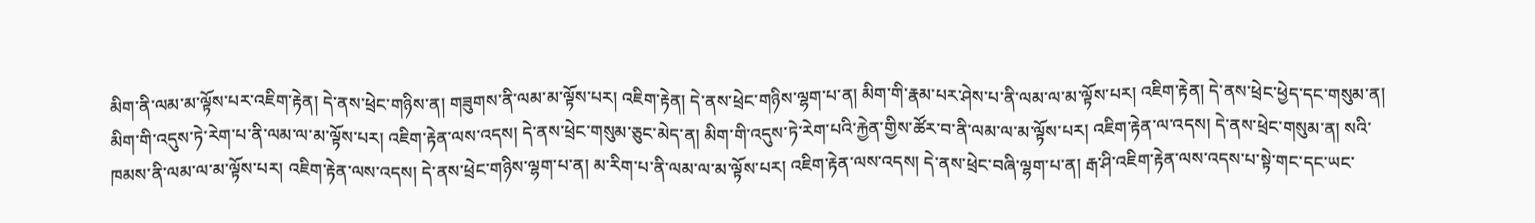མིག་ནི་ལམ་མ་ལྟོས་པར་འཇིག་རྟེན། དེ་ནས་ཕྲེང་གཉིས་ན། གཟུགས་ནི་ལམ་མ་ལྟོས་པར། འཇིག་རྟེན། དེ་ནས་ཕྲེང་གཉིས་ལྷག་པ་ན། མིག་གི་རྣམ་པར་ཤེས་པ་ནི་ལམ་ལ་མ་ལྟོས་པར། འཇིག་རྟེན། དེ་ནས་ཕྲེང་ཕྱེད་དང་གསུམ་ན། མིག་གི་འདུས་ཏེ་རེག་པ་ནི་ལམ་ལ་མ་ལྟོས་པར། འཇིག་རྟེན་ལས་འདས། དེ་ནས་ཕྲེང་གསུམ་ཅུང་མེད་ན། མིག་གི་འདུས་ཏེ་རེག་པའི་རྐྱེན་གྱིས་ཚོར་བ་ནི་ལམ་ལ་མ་ལྟོས་པར། འཇིག་རྟེན་ལ་འདས། དེ་ནས་ཕྲེང་གསུམ་ན། སའི་ཁམས་ནི་ལམ་ལ་མ་ལྟོས་པར། འཇིག་རྟེན་ལས་འདས། དེ་ནས་ཕྲེང་གཉིས་ལྷག་པ་ན། མ་རིག་པ་ནི་ལམ་ལ་མ་ལྟོས་པར། འཇིག་རྟེན་ལས་འདས། དེ་ནས་ཕྲེང་བཞི་ལྷག་པ་ན། རྒ་ཤི་འཇིག་རྟེན་ལས་འདས་པ་སྟེ་གང་དང་ཡང་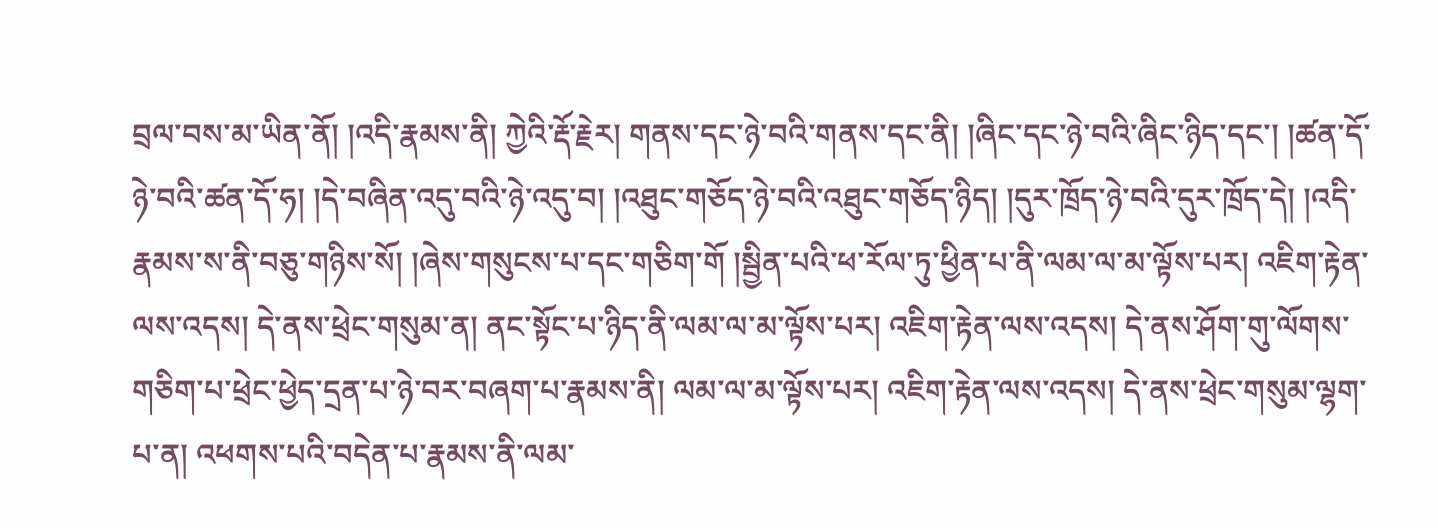བྲལ་བས་མ་ཡིན་ནོ། །འདི་རྣམས་ནི། ཀྱེའི་རྡོ་རྗེར། གནས་དང་ཉེ་བའི་གནས་དང་ནི། །ཞིང་དང་ཉེ་བའི་ཞིང་ཉིད་དང་། །ཚན་དོ་ཉེ་བའི་ཚན་དོ་ཧ། །དེ་བཞིན་འདུ་བའི་ཉེ་འདུ་བ། །འཐུང་གཅོད་ཉེ་བའི་འཐུང་གཅོད་ཉིད། །དུར་ཁྲོད་ཉེ་བའི་དུར་ཁྲོད་དེ། །འདི་རྣམས་ས་ནི་བཅུ་གཉིས་སོ། །ཞེས་གསུངས་པ་དང་གཅིག་གོ །སྦྱིན་པའི་ཕ་རོལ་ཏུ་ཕྱིན་པ་ནི་ལམ་ལ་མ་ལྟོས་པར། འཇིག་རྟེན་ལས་འདས། དེ་ནས་ཕྲེང་གསུམ་ན། ནང་སྟོང་པ་ཉིད་ནི་ལམ་ལ་མ་ལྟོས་པར། འཇིག་རྟེན་ལས་འདས། དེ་ནས་ཤོག་གུ་ལོགས་གཅིག་པ་ཕྲེང་ཕྱེད་དྲན་པ་ཉེ་བར་བཞག་པ་རྣམས་ནི། ལམ་ལ་མ་ལྟོས་པར། འཇིག་རྟེན་ལས་འདས། དེ་ནས་ཕྲེང་གསུམ་ལྷག་པ་ན། འཕགས་པའི་བདེན་པ་རྣམས་ནི་ལམ་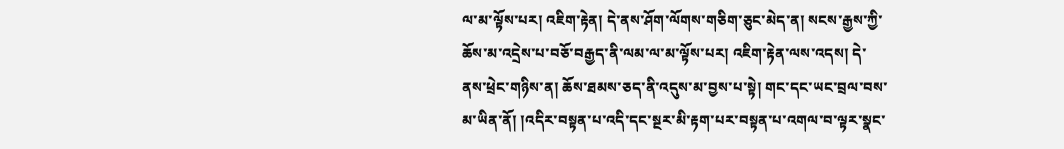ལ་མ་ལྟོས་པར། འཇིག་རྟེན། དེ་ནས་ཤོག་ལོགས་གཅིག་ཅུང་མེད་ན། སངས་རྒྱས་ཀྱི་ཆོས་མ་འདྲེས་པ་བཅོ་བརྒྱད་ནི་ལམ་ལ་མ་ལྟོས་པར། འཇིག་རྟེན་ལས་འདས། དེ་ནས་ཕྲེང་གཉིས་ན། ཆོས་ཐམས་ཅད་ནི་འདུས་མ་བྱས་པ་སྟེ། གང་དང་ཡང་བྲལ་བས་མ་ཡིན་ནོ། །འདིར་བསྟན་པ་འདི་དང་སྔར་མི་རྟག་པར་བསྟན་པ་འགལ་བ་ལྟར་སྣང་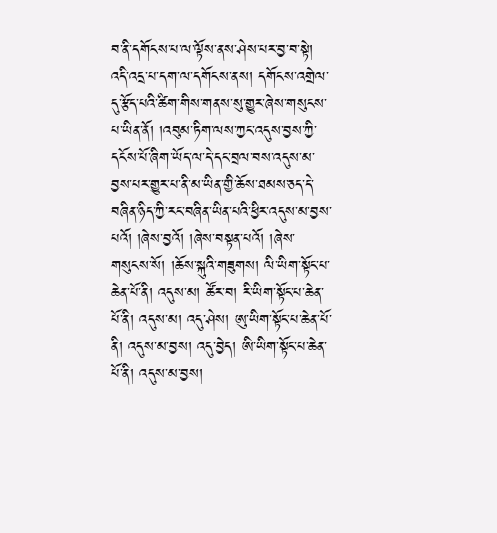བ་ནི་དགོངས་པ་ལ་ལྟོས་ནས་ཤེས་པར་བྱ་བ་སྟེ། འདི་འདྲ་པ་དག་ལ་དགོངས་ནས། དགོངས་འགྲེལ་དུ་རྩོད་པའི་ཚིག་གིས་གནས་སུ་གྱུར་ཞེས་གསུངས་པ་ཡིན་ནོ། །འབུམ་ཏིག་ལས་ཀྱང་འདུས་བྱས་ཀྱི་དངོས་པོ་ཞིག་ཡོད་ལ་དེ་དང་བྲལ་བས་འདུས་མ་བྱས་པར་གྱུར་པ་ནི་མ་ཡིན་གྱི་ཆོས་ཐམས་ཅད་དེ་བཞིན་ཉིད་ཀྱི་རང་བཞིན་ཡིན་པའི་ཕྱིར་འདུས་མ་བྱས་པའོ། །ཞེས་བྱའོ། །ཞེས་བསྟན་པའོ། །ཞེས་གསུངས་སོ། །ཆོས་སྐུའི་གཟུགས། ལི་ཡིག་སྟོང་པ་ཆེན་པོ་ནི། འདུས་མ། ཚོར་བ། རི་ཡིག་སྟོང་པ་ཆེན་པོ་ནི། འདུས་མ། འདུ་ཤེས། ཨུ་ཡིག་སྟོང་པ་ཆེན་པོ་ནི། འདུས་མ་བྱས། འདུ་བྱེད། ཨི་ཡིག་སྟོང་པ་ཆེན་པོ་ནི། འདུས་མ་བྱས།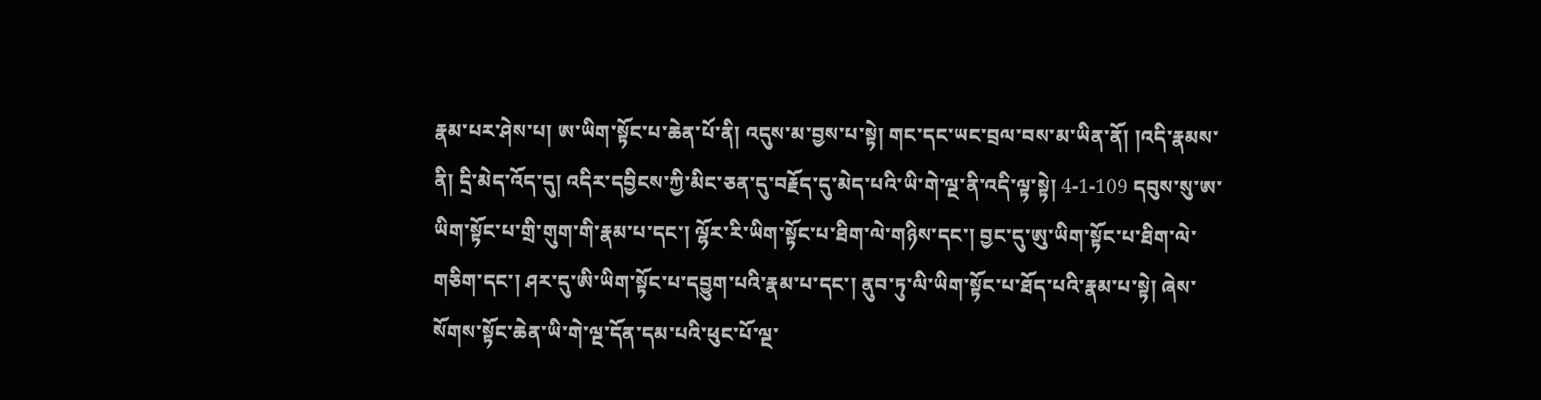རྣམ་པར་ཤེས་པ། ཨ་ཡིག་སྟོང་པ་ཆེན་པོ་ནི། འདུས་མ་བྱས་པ་སྟེ། གང་དང་ཡང་བྲལ་བས་མ་ཡིན་ནོ། །འདི་རྣམས་ནི། དྲི་མེད་འོད་དུ། འདིར་དབྱིངས་ཀྱི་མིང་ཅན་དུ་བརྗོད་དུ་མེད་པའི་ཡི་གེ་ལྔ་ནི་འདི་ལྟ་སྟེ། 4-1-109 དབུས་སུ་ཨ་ཡིག་སྟོང་པ་གྲི་གུག་གི་རྣམ་པ་དང་། ལྷོར་རི་ཡིག་སྟོང་པ་ཐིག་ལེ་གཉིས་དང་། བྱང་དུ་ཨུ་ཡིག་སྟོང་པ་ཐིག་ལེ་གཅིག་དང་། ཤར་དུ་ཨི་ཡིག་སྟོང་པ་དབྱུག་པའི་རྣམ་པ་དང་། ནུབ་ཏུ་ལི་ཡིག་སྟོང་པ་ཐོད་པའི་རྣམ་པ་སྟེ། ཞེས་སོགས་སྟོང་ཆེན་ཡི་གེ་ལྔ་དོན་དམ་པའི་ཕུང་པོ་ལྔ་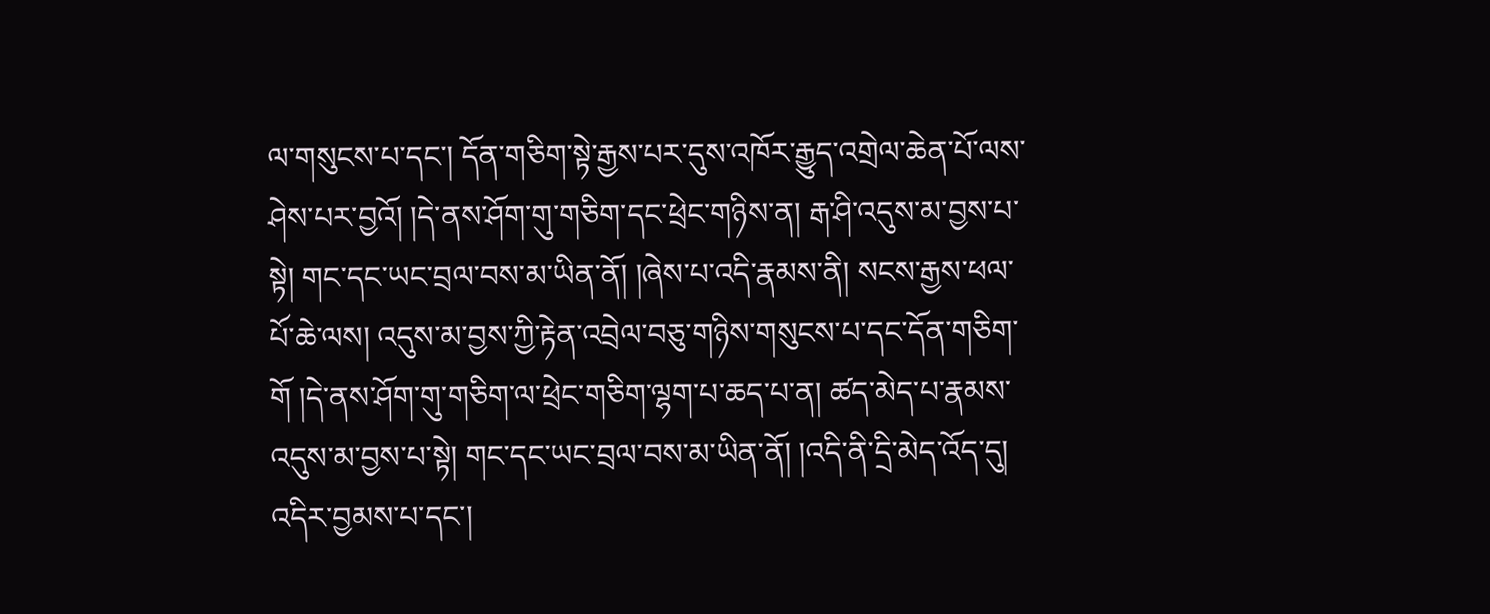ལ་གསུངས་པ་དང་། དོན་གཅིག་སྟེ་རྒྱས་པར་དུས་འཁོར་རྒྱུད་འགྲེལ་ཆེན་པོ་ལས་ཤེས་པར་བྱའོ། །དེ་ནས་ཤོག་གུ་གཅིག་དང་ཕྲེང་གཉིས་ན། རྒ་ཤི་འདུས་མ་བྱས་པ་སྟེ། གང་དང་ཡང་བྲལ་བས་མ་ཡིན་ནོ། །ཞེས་པ་འདི་རྣམས་ནི། སངས་རྒྱས་ཕལ་པོ་ཆེ་ལས། འདུས་མ་བྱས་ཀྱི་རྟེན་འབྲེལ་བཅུ་གཉིས་གསུངས་པ་དང་དོན་གཅིག་གོ །དེ་ནས་ཤོག་གུ་གཅིག་ལ་ཕྲེང་གཅིག་ལྷག་པ་ཆད་པ་ན། ཚད་མེད་པ་རྣམས་འདུས་མ་བྱས་པ་སྟེ། གང་དང་ཡང་བྲལ་བས་མ་ཡིན་ནོ། །འདི་ནི་དྲི་མེད་འོད་དུ། འདིར་བྱམས་པ་དང་།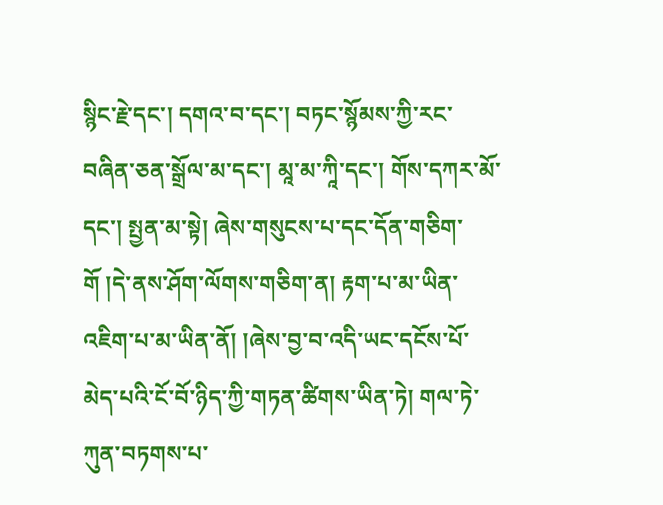སྙིང་རྗེ་དང་། དགའ་བ་དང་། བཏང་སྙོམས་ཀྱི་རང་བཞིན་ཅན་སྒྲོལ་མ་དང་། མཱ་མ་ཀཱི་དང་། གོས་དཀར་མོ་དང་། སྤྱན་མ་སྟེ། ཞེས་གསུངས་པ་དང་དོན་གཅིག་གོ །དེ་ནས་ཤོག་ལོགས་གཅིག་ན། རྟག་པ་མ་ཡིན་འཇིག་པ་མ་ཡིན་ནོ། །ཞེས་བྱ་བ་འདི་ཡང་དངོས་པོ་མེད་པའི་ངོ་བོ་ཉིད་ཀྱི་གཏན་ཚིགས་ཡིན་ཏེ། གལ་ཏེ་ཀུན་བཏགས་པ་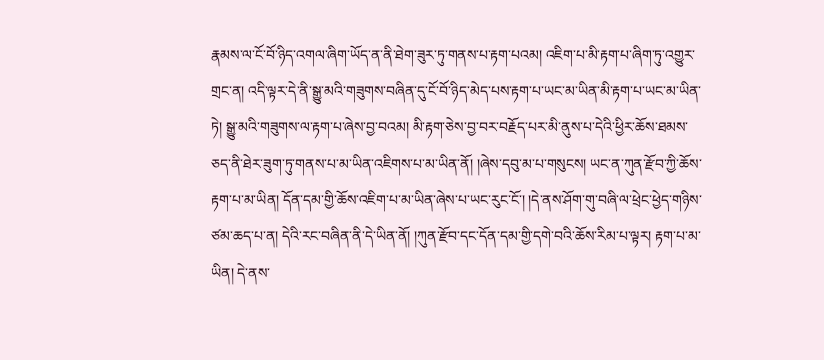རྣམས་ལ་ངོ་བོ་ཉིད་འགལ་ཞིག་ཡོད་ན་ནི་ཐེག་ཟུར་ཏུ་གནས་པ་རྟག་པའམ། འཇིག་པ་མི་རྟག་པ་ཞིག་ཏུ་འགྱུར་གྲང་ན། འདི་ལྟར་དེ་ནི་སྒྱུ་མའི་གཟུགས་བཞིན་དུ་ངོ་བོ་ཉིད་མེད་པས་རྟག་པ་ཡང་མ་ཡིན་མི་རྟག་པ་ཡང་མ་ཡིན་ཏེ། སྒྱུ་མའི་གཟུགས་ལ་རྟག་པ་ཞེས་བྱ་བའམ། མི་རྟག་ཅེས་བྱ་བར་བརྗོད་པར་མི་ནུས་པ་དེའི་ཕྱིར་ཆོས་ཐམས་ཅད་ནི་ཐེར་ཟུག་ཏུ་གནས་པ་མ་ཡིན་འཇིགས་པ་མ་ཡིན་ནོ། །ཞེས་དབུ་མ་པ་གསུངས། ཡང་ན་ཀུན་རྫོབ་ཀྱི་ཆོས་རྟག་པ་མ་ཡིན། དོན་དམ་གྱི་ཆོས་འཇིག་པ་མ་ཡིན་ཞེས་པ་ཡང་རུང་ངོ་། །དེ་ནས་ཤོག་གུ་བཞི་ལ་ཕྲེང་ཕྱེད་གཉིས་ཙམ་ཆད་པ་ན། དེའི་རང་བཞིན་ནི་དེ་ཡིན་ནོ། །ཀུན་རྫོབ་དང་དོན་དམ་གྱི་དགེ་བའི་ཆོས་རིམ་པ་ལྟར། རྟག་པ་མ་ཡིན། དེ་ནས་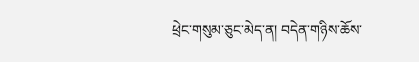ཕྲེང་གསུམ་ཅུང་མེད་ན། བདེན་གཉིས་ཆོས་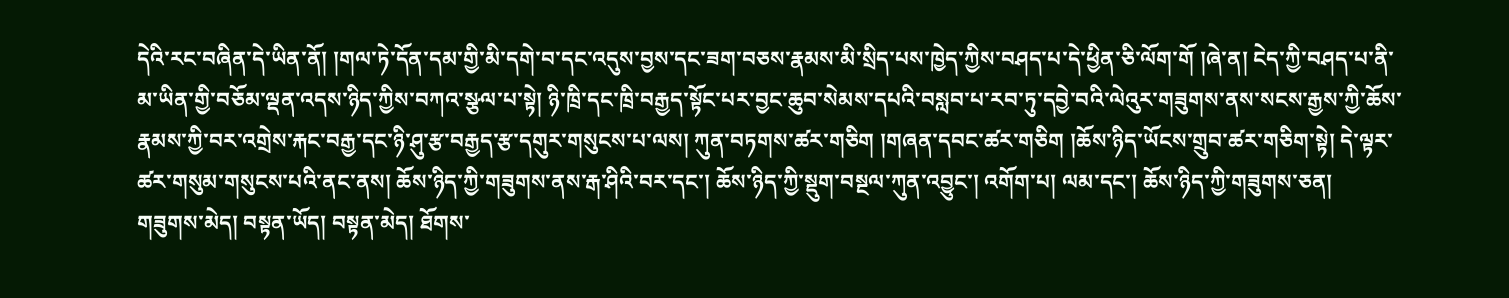དེའི་རང་བཞིན་དེ་ཡིན་ནོ། །གལ་ཏེ་དོན་དམ་གྱི་མི་དགེ་བ་དང་འདུས་བྱས་དང་ཟག་བཅས་རྣམས་མི་སྲིད་པས་ཁྱེད་ཀྱིས་བཤད་པ་དེ་ཕྱིན་ཅི་ལོག་གོ །ཞེ་ན། ངེད་ཀྱི་བཤད་པ་ནི་མ་ཡིན་གྱི་བཅོམ་ལྡན་འདས་ཉིད་ཀྱིས་བཀའ་སྩལ་པ་སྟེ། ཉི་ཁྲི་དང་ཁྲི་བརྒྱད་སྟོང་པར་བྱང་ཆུབ་སེམས་དཔའི་བསླབ་པ་རབ་ཏུ་དབྱེ་བའི་ལེའུར་གཟུགས་ནས་སངས་རྒྱས་ཀྱི་ཆོས་རྣམས་ཀྱི་བར་འགྲེས་རྐང་བརྒྱ་དང་ཉི་ཤུ་རྩ་བརྒྱད་རྩ་དགུར་གསུངས་པ་ལས། ཀུན་བཏགས་ཚར་གཅིག །གཞན་དབང་ཚར་གཅིག །ཆོས་ཉིད་ཡོངས་གྲུབ་ཚར་གཅིག་སྟེ། དེ་ལྟར་ཚར་གསུམ་གསུངས་པའི་ནང་ནས། ཆོས་ཉིད་ཀྱི་གཟུགས་ནས་རྒ་ཤིའི་བར་དང་། ཆོས་ཉིད་ཀྱི་སྡུག་བསྔལ་ཀུན་འབྱུང་། འགོག་པ། ལམ་དང་། ཆོས་ཉིད་ཀྱི་གཟུགས་ཅན། གཟུགས་མེད། བསྟན་ཡོད། བསྟན་མེད། ཐོགས་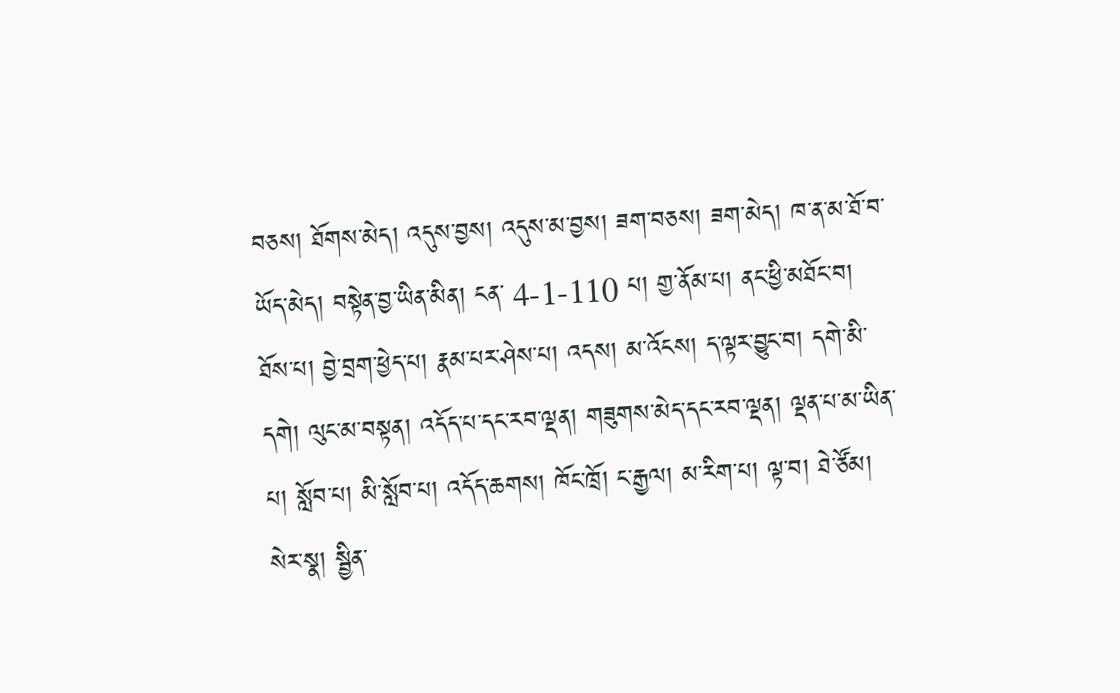བཅས། ཐོགས་མེད། འདུས་བྱས། འདུས་མ་བྱས། ཟག་བཅས། ཟག་མེད། ཁ་ན་མ་ཐོ་བ་ཡོད་མེད། བསྟེན་བྱ་ཡིན་མིན། ངན་ 4-1-110 པ། གྱ་ནོམ་པ། ནང་ཕྱི་མཐོང་བ། ཐོས་པ། བྱེ་བྲག་ཕྱེད་པ། རྣམ་པར་ཤེས་པ། འདས། མ་འོངས། ད་ལྟར་བྱུང་བ། དགེ་མི་དགེ། ལུང་མ་བསྟན། འདོད་པ་དང་རབ་ལྡན། གཟུགས་མེད་དང་རབ་ལྡན། ལྡན་པ་མ་ཡིན་པ། སློབ་པ། མི་སློབ་པ། འདོད་ཆགས། ཁོང་ཁྲོ། ང་རྒྱལ། མ་རིག་པ། ལྟ་བ། ཐེ་ཙོམ། སེར་སྣ། སྦྱིན་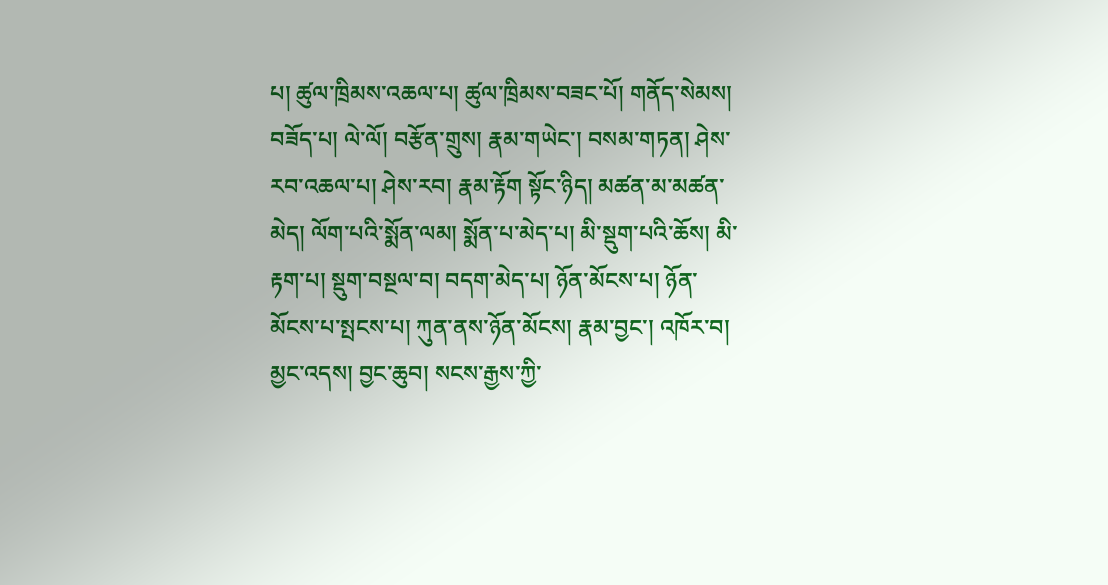པ། ཚུལ་ཁྲིམས་འཆལ་པ། ཚུལ་ཁྲིམས་བཟང་པོ། གནོད་སེམས། བཟོད་པ། ལེ་ལོ། བརྩོན་གྲུས། རྣམ་གཡེང་། བསམ་གཏན། ཤེས་རབ་འཆལ་པ། ཤེས་རབ། རྣམ་རྟོག སྟོང་ཉིད། མཚན་མ་མཚན་མེད། ལོག་པའི་སྨོན་ལམ། སྨོན་པ་མེད་པ། མི་སྡུག་པའི་ཆོས། མི་རྟག་པ། སྡུག་བསྔལ་བ། བདག་མེད་པ། ཉོན་མོངས་པ། ཉོན་མོངས་པ་སྤངས་པ། ཀུན་ནས་ཉོན་མོངས། རྣམ་བྱང་། འཁོར་བ། མྱང་འདས། བྱང་ཆུབ། སངས་རྒྱས་ཀྱི་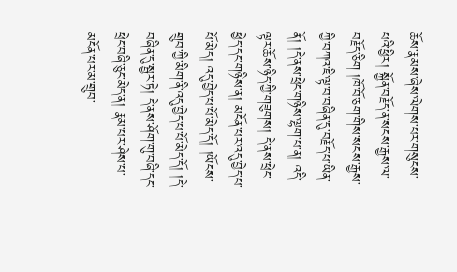ཆོས་རྣམས་ཞེས་ལེགས་པར་གསུངས་པའི་ཕྱིར། སྐྱོན་བརྗོད་ན་སངས་རྒྱས་ལ་བརྗོད་ཅིག །ཁོ་བོ་ཅག་གིས་སངས་རྒྱས་ཀྱི་བཀའ་ཇི་ལྟ་བ་བཞིན་དུ་བརྗོད་པ་ཡིན་ནོ། །དེ་ནས་ཕྲེང་གཉིས་ལྷག་པ་ན། འདི་ལྟར་ཆོས་ཉིད་ཀྱི་གཟུགས། དེ་ནས་ཕྲེང་ཕྱེད་དང་གཉིས་ན། མངོན་པར་འདུ་བྱེད་པ་པོ་མེད། འདུ་བྱེད་པ་པོ་མེད་དོ། །ཡོངས་གྲུབ་ཀྱི་མིག་ནི་འདུ་བྱེད་པ་པོ་མེད་དོ། །དེ་བཞིན་དུ་སྦྱར་ཏེ། དེ་ནས་ཤོག་གུ་བཞི་དང་ཕྲེང་བཞི་ཅུང་མེད་ན། རྣམ་པར་ཤེས་པ་མངོན་པར་མ་གྲུབ་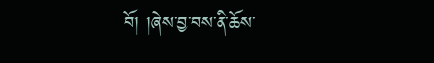བོ། །ཞེས་བྱ་བས་ནི་ཆོས་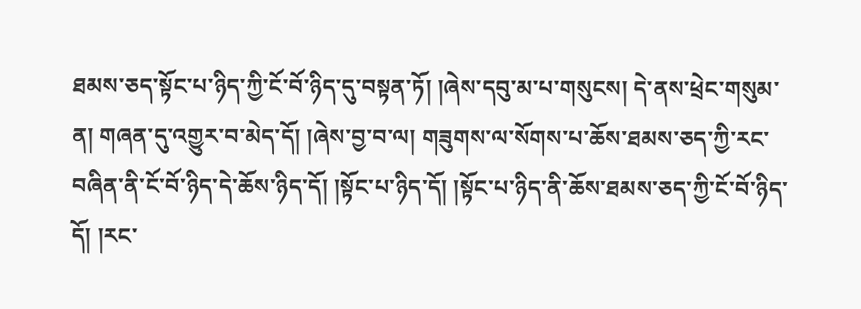ཐམས་ཅད་སྟོང་པ་ཉིད་ཀྱི་ངོ་བོ་ཉིད་དུ་བསྟན་ཏོ། །ཞེས་དབུ་མ་པ་གསུངས། དེ་ནས་ཕྲེང་གསུམ་ན། གཞན་དུ་འགྱུར་བ་མེད་དོ། །ཞེས་བྱ་བ་ལ། གཟུགས་ལ་སོགས་པ་ཆོས་ཐམས་ཅད་ཀྱི་རང་བཞིན་ནི་ངོ་བོ་ཉིད་དེ་ཆོས་ཉིད་དོ། །སྟོང་པ་ཉིད་དོ། །སྟོང་པ་ཉིད་ནི་ཆོས་ཐམས་ཅད་ཀྱི་ངོ་བོ་ཉིད་དོ། །རང་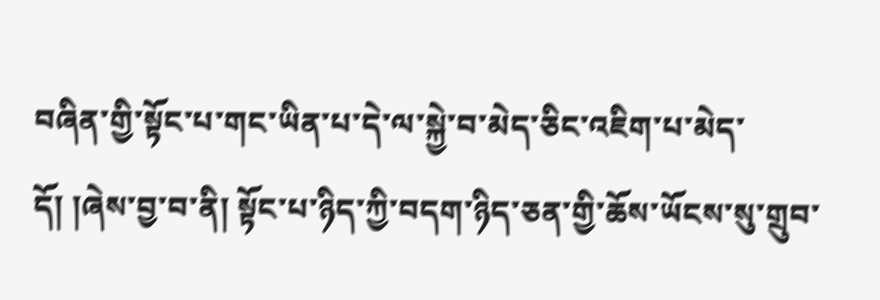བཞིན་གྱི་སྟོང་པ་གང་ཡིན་པ་དེ་ལ་སྐྱེ་བ་མེད་ཅིང་འཇིག་པ་མེད་དོ། །ཞེས་བྱ་བ་ནི། སྟོང་པ་ཉིད་ཀྱི་བདག་ཉིད་ཅན་གྱི་ཆོས་ཡོངས་སུ་གྲུབ་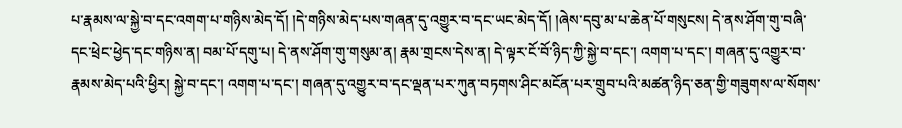པ་རྣམས་ལ་སྐྱེ་བ་དང་འགག་པ་གཉིས་མེད་དོ། །དེ་གཉིས་མེད་པས་གཞན་དུ་འགྱུར་བ་དང་ཡང་མེད་དོ། །ཞེས་དབུ་མ་པ་ཆེན་པོ་གསུངས། དེ་ནས་ཤོག་གུ་བཞི་དང་ཕྲེང་ཕྱེད་དང་གཉིས་ན། བམ་པོ་དགུ་པ། དེ་ནས་ཤོག་གུ་གསུམ་ན། རྣམ་གྲངས་དེས་ན། དེ་ལྟར་ངོ་བོ་ཉིད་ཀྱི་སྐྱེ་བ་དང་། འགག་པ་དང་། གཞན་དུ་འགྱུར་བ་རྣམས་མེད་པའི་ཕྱིར། སྐྱེ་བ་དང་། འགག་པ་དང་། གཞན་དུ་འགྱུར་བ་དང་ལྡན་པར་ཀུན་བཏགས་ཤིང་མངོན་པར་གྲུབ་པའི་མཚན་ཉིད་ཅན་གྱི་གཟུགས་ལ་སོགས་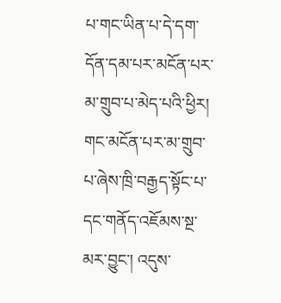པ་གང་ཡིན་པ་དེ་དག་དོན་དམ་པར་མངོན་པར་མ་གྲུབ་པ་མེད་པའི་ཕྱིར། གང་མངོན་པར་མ་གྲུབ་པ་ཞེས་ཁྲི་བརྒྱད་སྟོང་པ་དང་གནོད་འཇོམས་སྔ་མར་བྱུང་། འདུས་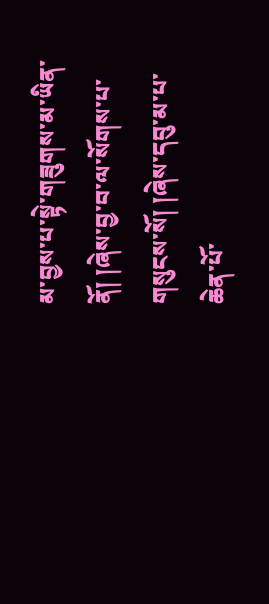མ་བྱས་པ་སྟེ་གཟུགས་མ་ཡིན་ནོ། །ཞེས་བྱ་བ་ལ་སོགས་པ་གསུངས་སོ། །ཞེས་དབུ་མ་པ་ཆེན་པོ་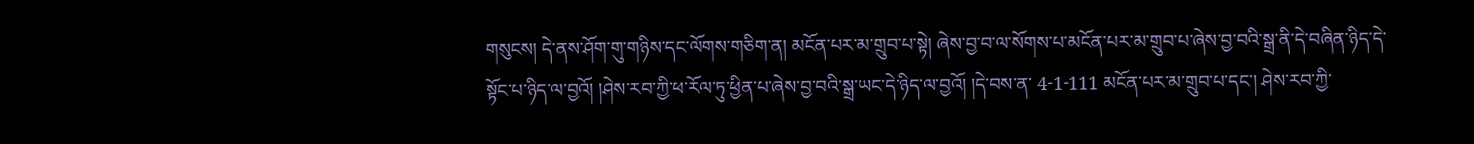གསུངས། དེ་ནས་ཤོག་གུ་གཉིས་དང་ལོགས་གཅིག་ན། མངོན་པར་མ་གྲུབ་པ་སྟེ། ཞེས་བྱ་བ་ལ་སོགས་པ་མངོན་པར་མ་གྲུབ་པ་ཞེས་བྱ་བའི་སྒྲ་ནི་དེ་བཞིན་ཉིད་དེ་སྟོང་པ་ཉིད་ལ་བྱའོ། །ཤེས་རབ་ཀྱི་ཕ་རོལ་ཏུ་ཕྱིན་པ་ཞེས་བྱ་བའི་སྒྲ་ཡང་དེ་ཉིད་ལ་བྱའོ། །དེ་བས་ན་ 4-1-111 མངོན་པར་མ་གྲུབ་པ་དང་། ཤེས་རབ་ཀྱི་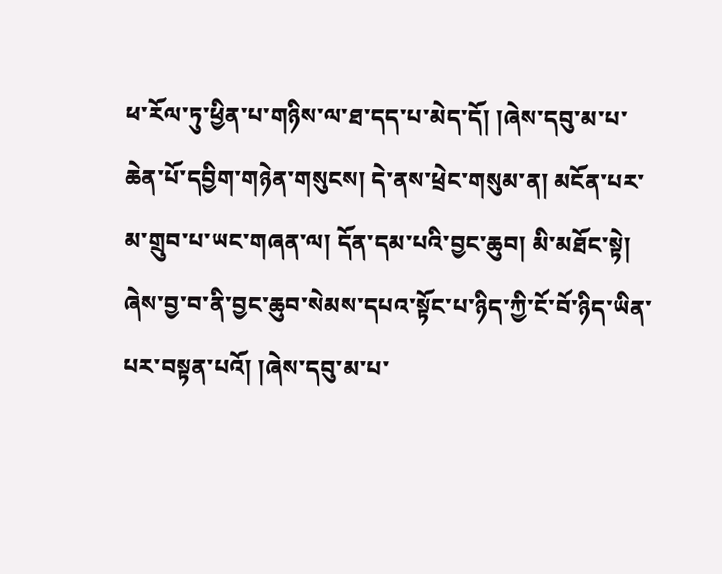ཕ་རོལ་ཏུ་ཕྱིན་པ་གཉིས་ལ་ཐ་དད་པ་མེད་དོ། །ཞེས་དབུ་མ་པ་ཆེན་པོ་དབྱིག་གཉེན་གསུངས། དེ་ནས་ཕྲེང་གསུམ་ན། མངོན་པར་མ་གྲུབ་པ་ཡང་གཞན་ལ། དོན་དམ་པའི་བྱང་ཆུབ། མི་མཐོང་སྟེ། ཞེས་བྱ་བ་ནི་བྱང་ཆུབ་སེམས་དཔའ་སྟོང་པ་ཉིད་ཀྱི་ངོ་བོ་ཉིད་ཡིན་པར་བསྟན་པའོ། །ཞེས་དབུ་མ་པ་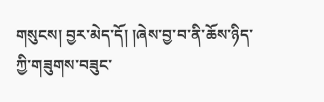གསུངས། བྱར་མེད་དོ། །ཞེས་བྱ་བ་ནི་ཆོས་ཉིད་ཀྱི་གཟུགས་བཟུང་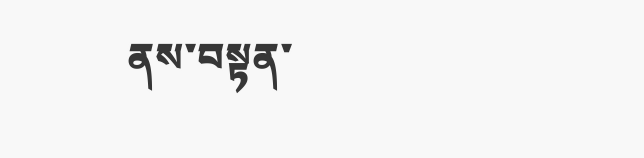ནས་བསྟན་